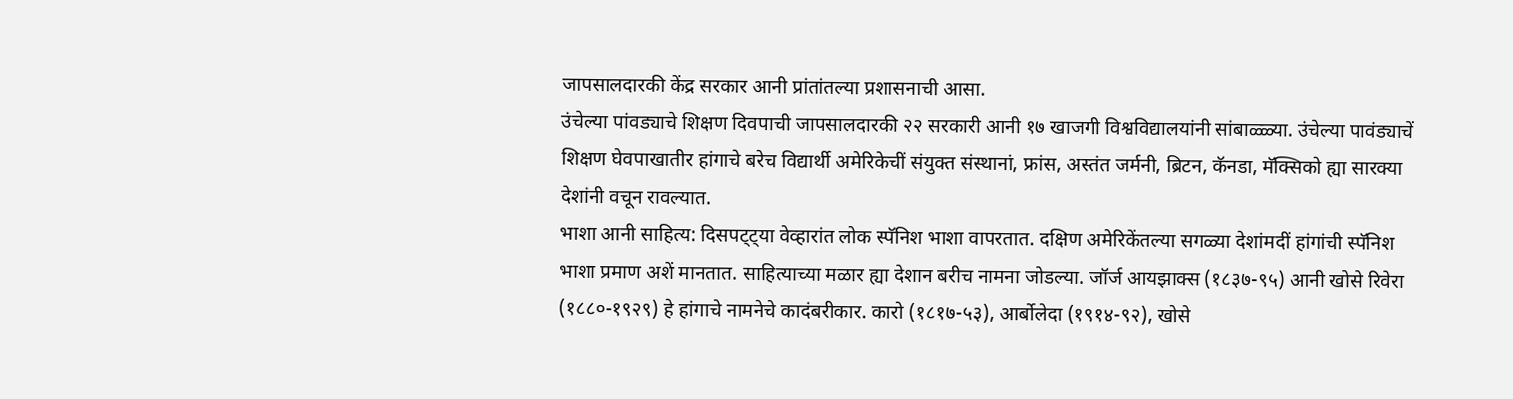जापसालदारकी केंद्र सरकार आनी प्रांतांतल्या प्रशासनाची आसा.
उंचेल्या पांवड्याचे शिक्षण दिवपाची जापसालदारकी २२ सरकारी आनी १७ खाजगी विश्वविद्यालयांनी सांबाळ्ळ्या. उंचेल्या पावंड्याचें शिक्षण घेवपाखातीर हांगाचे बरेच विद्यार्थी अमेरिकेचीं संयुक्त संस्थानां, फ्रांस, अस्तंत जर्मनी, ब्रिटन, कॅनडा, मॅक्सिको ह्या सारक्या देशांनी वचून रावल्यात.
भाशा आनी साहित्य: दिसपट्ट्या वेव्हारांत लोक स्पॅनिश भाशा वापरतात. दक्षिण अमेरिकेंतल्या सगळ्या देशांमदीं हांगांची स्पॅनिश भाशा प्रमाण अशें मानतात. साहित्याच्या मळार ह्या देशान बरीच नामना जोडल्या. जॉर्ज आयझाक्स (१८३७-९५) आनी खोसे रिवेरा (१८८०-१९२९) हे हांगाचे नामनेचे कादंबरीकार. कारो (१८१७-५३), आर्बोलेदा (१९१४-९२), खोसे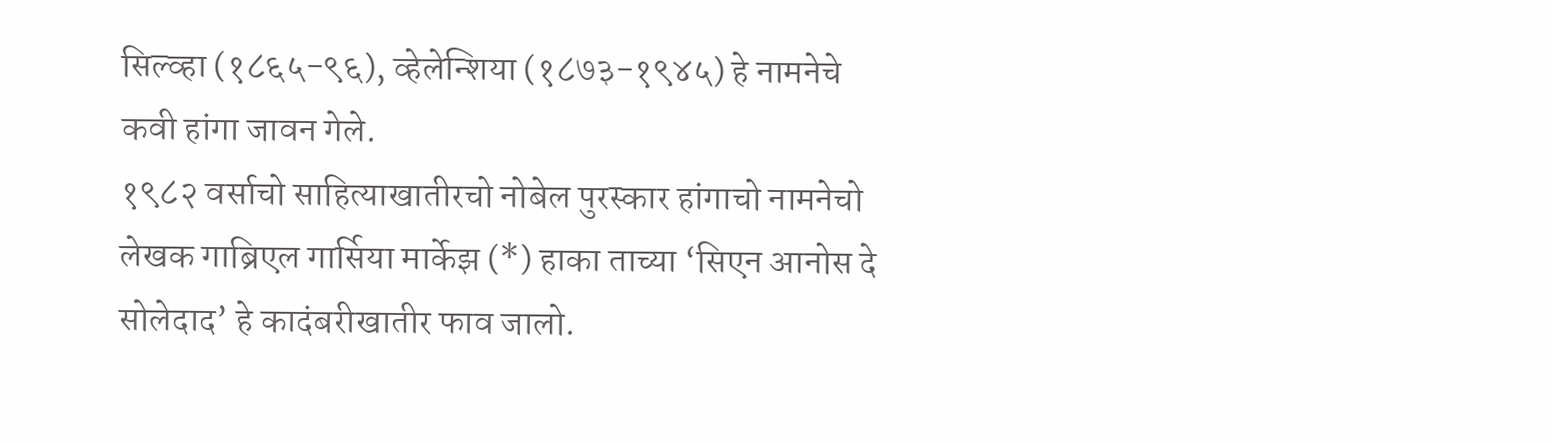सिल्व्हा (१८६५-९६), व्हेलेन्शिया (१८७३-१९४५) हे नामनेचे कवी हांगा जावन गेले.
१९८२ वर्साचो साहित्याखातीरचो नोबेल पुरस्कार हांगाचो नामनेचो लेखक गाब्रिएल गार्सिया मार्केझ (*) हाका ताच्या ‘सिएन आनोस दे सोलेदाद’ हे कादंबरीखातीर फाव जालो.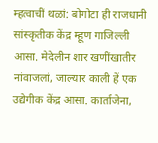म्हत्वाचीं थळां: बोगोटा ही राजधानी सांस्कृतीक केंद्र म्हूण गाजिल्ली आसा. मेदेलीन शार खणींखातीर नांवाजलां, जाल्यार काली हें एक उद्येगीक केंद्र आसा. कार्ताजेना,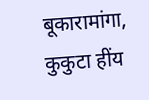बूकारामांगा, कुकुटा हींय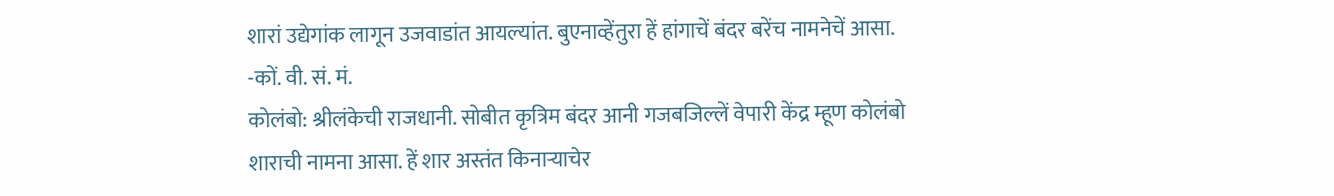शारां उद्येगांक लागून उजवाडांत आयल्यांत. बुएनाव्हेंतुरा हें हांगाचें बंदर बरेंच नामनेचें आसा.
-कों. वी. सं. मं.
कोलंबो: श्रीलंकेची राजधानी. सोबीत कृत्रिम बंदर आनी गजबजिल्लें वेपारी केंद्र म्हूण कोलंबो शाराची नामना आसा. हें शार अस्तंत किनाऱ्याचेर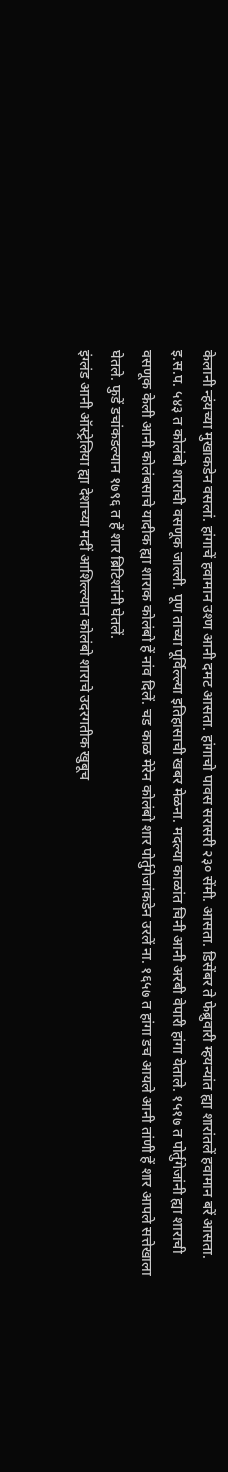केलानी न्हंयच्या मुखाकडेन वसलां. हांगाचें हवामान उश्ण आनी दमट आसता. हांगाचो पावस सरासरी २३० सेंमी. आसता. डिसेंबर ते फेब्रुवारी म्हयन्यांत ह्या शारांतलें हवामान बरें आसता.
इ.स.प. ५४३ त कोलंबो शाराची वसणूक जाल्ली. पूण ताच्या पूर्विल्ल्या इतिहासाची खबर मेळना. मदल्या काळांत चिनी आनी अरबी वेपारी हांगा येताले. १५१७ त पोर्तुगेजांनी ह्या शाराची वसणूक केली आनी कोलंबसाचे यादीक ह्या शाराक कोलंबो हें नांव दिलें. चड काळ मेरेन कोलंबो शार पोर्तुगेजांकडेन उरलें ना. १६५७ त हांगा डच आयले आनी तांणी हें शार आपले सत्तेखाला घेतले. फुडें डचांकडल्यान १७९६ त हें शार ब्रिटिशांनी घेतलें.
इंग्लंड आनी ऑस्ट्रेलिया ह्या देशाच्या मदीं आशिल्ल्यान कोलंबो शाराचे उदरगतीक खुबूच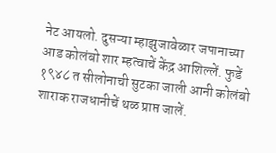नेट आयलो. दुसऱ्या म्हाझुजावेळार जपानाच्या आड कोलंबो शार म्हत्वाचें केंद्र आशिल्लें. फुडें १९४८ त सीलोनाची सुटका जाली आनी कोलंबो शाराक राजधानीचें थळ प्राप्त जालें.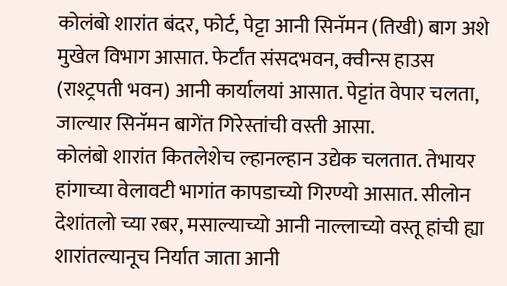कोलंबो शारांत बंदर, फोर्ट, पेट्टा आनी सिनॅमन (तिखी) बाग अशे मुखेल विभाग आसात. फेर्टांत संसदभवन, क्वीन्स हाउस (राश्ट्रपती भवन) आनी कार्यालयां आसात. पेट्टांत वेपार चलता, जाल्यार सिनॅमन बागेंत गिरेस्तांची वस्ती आसा.
कोलंबो शारांत कितलेशेच ल्हानल्हान उद्येक चलतात. तेभायर हांगाच्या वेलावटी भागांत कापडाच्यो गिरण्यो आसात. सीलोन देशांतलो च्या रबर, मसाल्याच्यो आनी नाल्लाच्यो वस्तू हांची ह्या शारांतल्यानूच निर्यात जाता आनी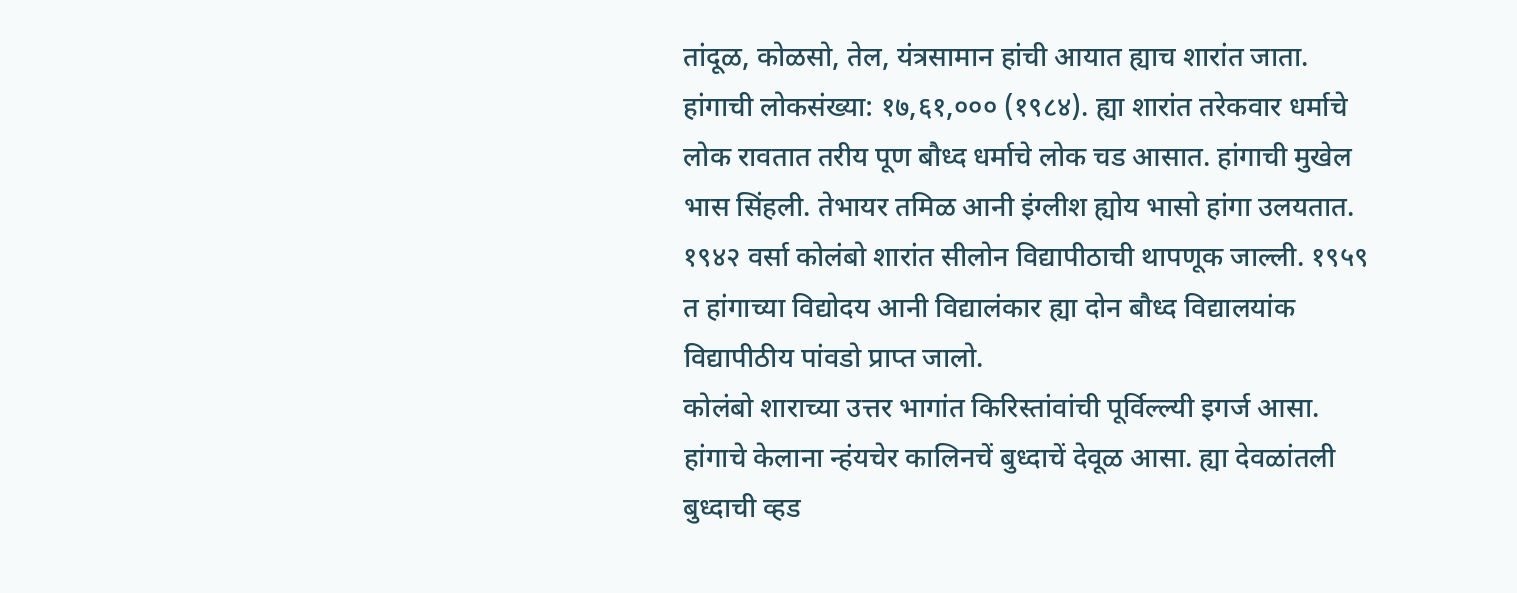तांदूळ, कोळसो, तेल, यंत्रसामान हांची आयात ह्याच शारांत जाता.
हांगाची लोकसंख्या: १७,६१,००० (१९८४). ह्या शारांत तरेकवार धर्माचे लोक रावतात तरीय पूण बौध्द धर्माचे लोक चड आसात. हांगाची मुखेल भास सिंहली. तेभायर तमिळ आनी इंग्लीश ह्योय भासो हांगा उलयतात.
१९४२ वर्सा कोलंबो शारांत सीलोन विद्यापीठाची थापणूक जाल्ली. १९५९ त हांगाच्या विद्योदय आनी विद्यालंकार ह्या दोन बौध्द विद्यालयांक विद्यापीठीय पांवडो प्राप्त जालो.
कोलंबो शाराच्या उत्तर भागांत किरिस्तांवांची पूर्विल्ल्यी इगर्ज आसा. हांगाचे केलाना न्हंयचेर कालिनचें बुध्दाचें देवूळ आसा. ह्या देवळांतली बुध्दाची व्हड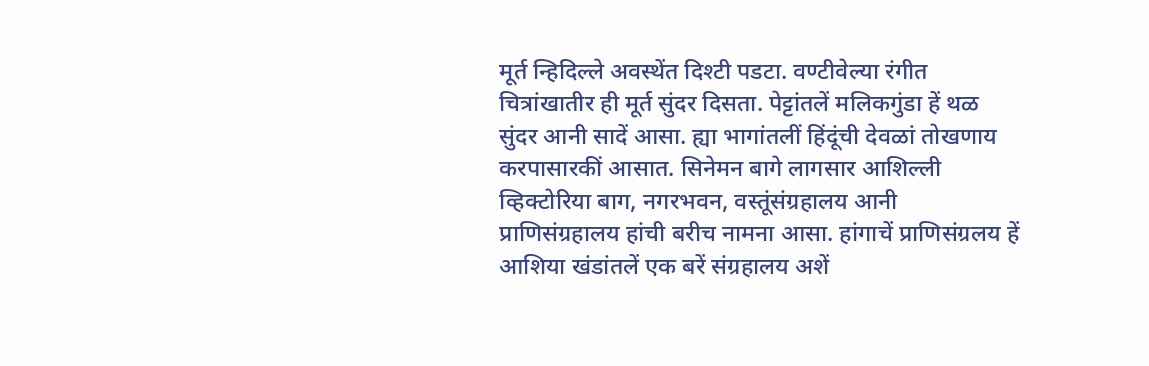मूर्त न्हिदिल्ले अवस्थेंत दिश्टी पडटा. वण्टीवेल्या रंगीत चित्रांखातीर ही मूर्त सुंदर दिसता. पेट्टांतलें मलिकगुंडा हें थळ सुंदर आनी सादें आसा. ह्या भागांतलीं हिंदूंची देवळां तोखणाय करपासारकीं आसात. सिनेमन बागे लागसार आशिल्ली व्हिक्टोरिया बाग, नगरभवन, वस्तूंसंग्रहालय आनी प्राणिसंग्रहालय हांची बरीच नामना आसा. हांगाचें प्राणिसंग्रलय हें आशिया खंडांतलें एक बरें संग्रहालय अशें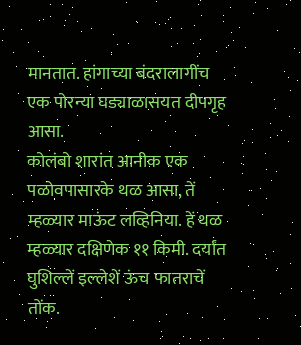मानतात. हांगाच्या बंदरालागींच एक पोरन्या घड्याळासयत दीपगृह आसा.
कोलंबो शारांत आनीक एक पळोवपासारके थळ आसा, तें म्हळ्यार माऊंट लव्हिनिया. हें थळ म्हळ्यार दक्षिणेक ११ किमी. दर्यांत घुशिल्लें इल्लेशें ऊंच फातराचें तोंक.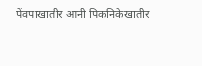पेंवपाखातीर आनी पिकनिकेखातीर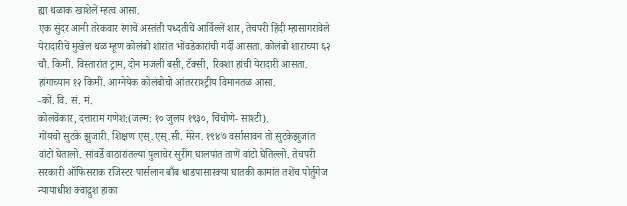ह्या थळाक खाशेलें म्हत्व आसा.
एक सुंदर आनी तरेकवार रंगाचें अस्तंती पध्दतीचें आर्विल्लें शार, तेचपरी हिंदी म्हासागरावेले येरादारीचें मुखेल थळ म्हूण कोलंबो शारांत भोंवडेकारांची गर्दी आसता. कोलंबो शाराच्या ६२ चौ. किमी. विस्तारांत ट्राम, दोन मजली बसी, टॅक्सी, रिक्शा हांची येरादारी आसता. हांगाच्यान १२ किमी. आग्नेयेक कोलंबोचो आंतरराश्ट्रीय विमानतळ आसा.
-कों. वि. सं. मं.
कोलवेंकार, दत्ताराम गणेश:(जल्म: १० जुलय १९३०, चिंचोणे- साश्टी).
गोंयचो सुटके झुजारी. शिक्षण एस्.एस्.सी. मेरेन. १९४७ वर्सासावन तो सुटकेझुजांत वांटो घेतालो. सांवर्डे वाठारांतल्या पुलाचेर सुरींग घालपांत ताणें वांटो घेतिल्लो. तेचपरी सरकारी ऑफिसराक रजिस्टर पार्सलान बाँब धाडपासारक्या घातकी कामांत तशेंच पोर्तुगेज न्यायाधीश क्वाद्रुश हाका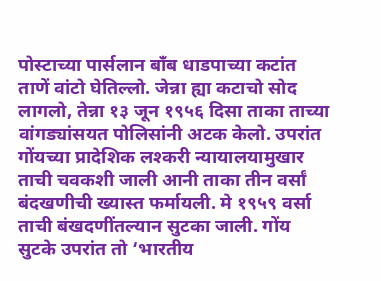पोस्टाच्या पार्सलान बाँब धाडपाच्या कटांत ताणें वांटो घेतिल्लो. जेन्ना ह्या कटाचो सोद लागलो, तेन्ना १३ जून १९५६ दिसा ताका ताच्या वांगड्यांसयत पोलिसांनी अटक केलो. उपरांत गोंयच्या प्रादेशिक लश्करी न्यायालयामुखार ताची चवकशी जाली आनी ताका तीन वर्सां बंदखणीची ख्यास्त फर्मायली. मे १९५९ वर्सा ताची बंखदणींतल्यान सुटका जाली. गोंय सुटके उपरांत तो ‘भारतीय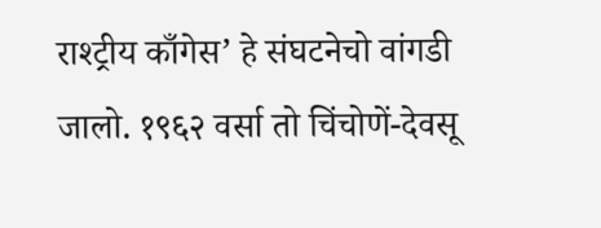राश्ट्रीय काँगेस’ हे संघटनेचो वांगडी जालो. १९६२ वर्सा तो चिंचोणें-देवसू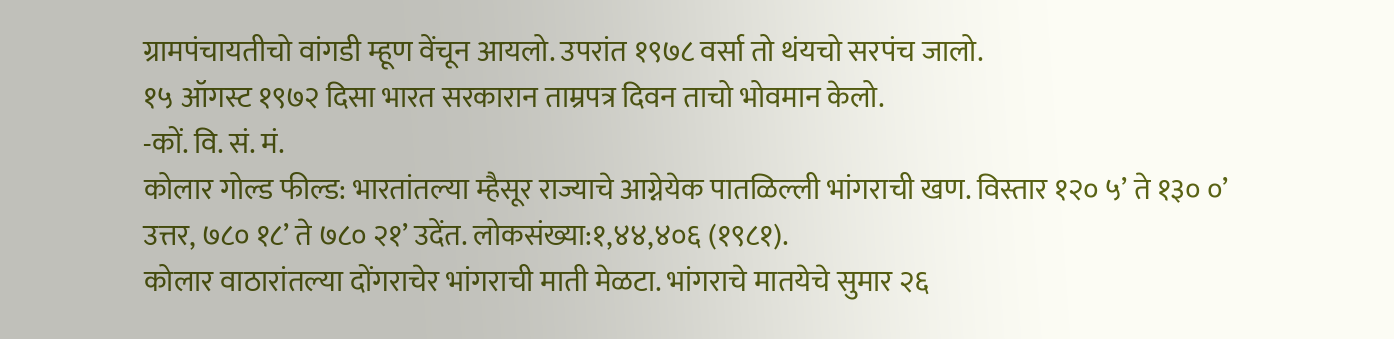ग्रामपंचायतीचो वांगडी म्हूण वेंचून आयलो. उपरांत १९७८ वर्सा तो थंयचो सरपंच जालो.
१५ ऑगस्ट १९७२ दिसा भारत सरकारान ताम्रपत्र दिवन ताचो भोवमान केलो.
-कों. वि. सं. मं.
कोलार गोल्ड फील्ड: भारतांतल्या म्हैसूर राज्याचे आग्नेयेक पातळिल्ली भांगराची खण. विस्तार १२० ५’ ते १३० ०’ उत्तर, ७८० १८’ ते ७८० २१’ उदेंत. लोकसंख्या:१,४४,४०६ (१९८१).
कोलार वाठारांतल्या दोंगराचेर भांगराची माती मेळटा. भांगराचे मातयेचे सुमार २६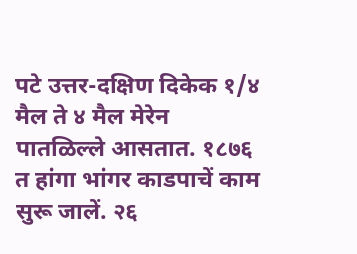पटे उत्तर-दक्षिण दिकेक १/४ मैल ते ४ मैल मेरेन पातळिल्ले आसतात. १८७६ त हांगा भांगर काडपाचें काम सुरू जालें. २६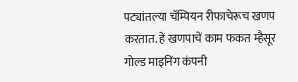पट्यांतल्या चॅम्पियन रीफाचेरूच खणप करतात. हें खणपाचें काम फकत म्हैसूर गोल्ड माइनिंग कंपनी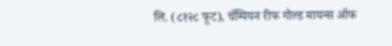लि. (८१२८ फूट), चॅम्पियन रीफ गोल्ड मायन्स ऑफ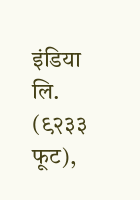इंडिया लि. (९२३३ फूट),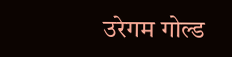उरेगम गोल्ड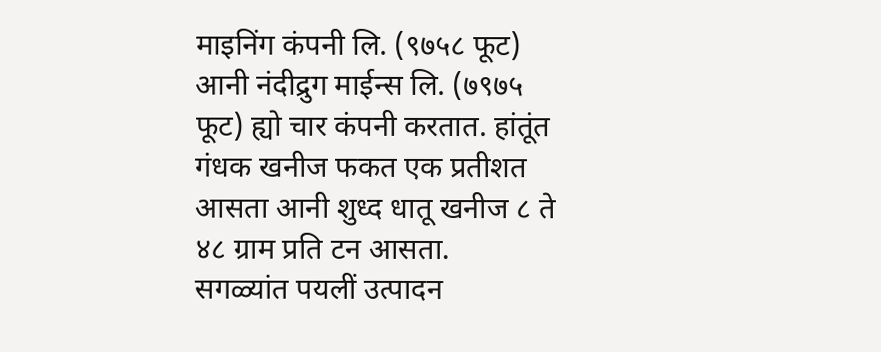माइनिंग कंपनी लि. (९७५८ फूट) आनी नंदीद्रुग माईन्स लि. (७९७५ फूट) ह्यो चार कंपनी करतात. हांतूंत गंधक खनीज फकत एक प्रतीशत आसता आनी शुध्द धातू खनीज ८ ते ४८ ग्राम प्रति टन आसता.
सगळ्यांत पयलीं उत्पादन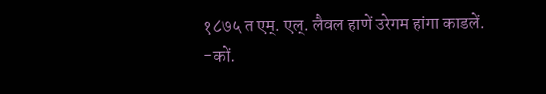१८७५ त एम्. एल्. लैवल हाणें उरेगम हांगा काडलें.
-कों.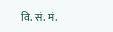वि. सं. मं.